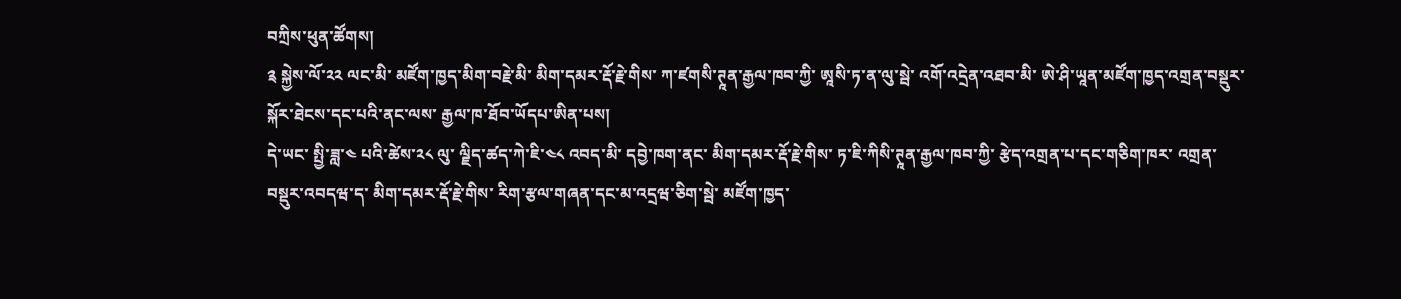བཀྲིས་ཕུན་ཚོགས།
༉ སྐྱེས་ལོ་༢༢ ལང་མི་ མཛོག་ཁྱད་མིག་བརྗེ་མི་ མིག་དམར་རྡོ་རྗེ་གིས་ ཀ་ཛགསི་ཊཱན་རྒྱལ་ཁབ་ཀྱི་ ཨཱསི་ཏ་ན་ལུ་སྦེ་ འགོ་འདྲེན་འཐབ་མི་ ཨེ་ཤི་ཡཱན་མཛོག་ཁྱད་འགྲན་བསྡུར་ སྐོར་ཐེངས་དང་པའི་ནང་ལས་ རྒྱལ་ཁ་ཐོབ་ཡོདཔ་ཨིན་པས།
དེ་ཡང་ སྤྱི་ཟླ་༤ པའི་ཚེས་༢༨ ལུ་ ལྗིད་ཚད་ཀེ་ཇི་༤༨ འབད་མི་ དབྱེ་ཁག་ནང་ མིག་དམར་རྡོ་རྗེ་གིས་ ཏ་ཇི་ཀིསི་ཊཱན་རྒྱལ་ཁབ་ཀྱི་ རྩེད་འགྲན་པ་དང་གཅིག་ཁར་ འགྲན་བསྡུར་འབདཝ་ད་ མིག་དམར་རྡོ་རྗེ་གིས་ རིག་རྩལ་གཞན་དང་མ་འདྲཝ་ཅིག་སྦེ་ མཛོག་ཁྱད་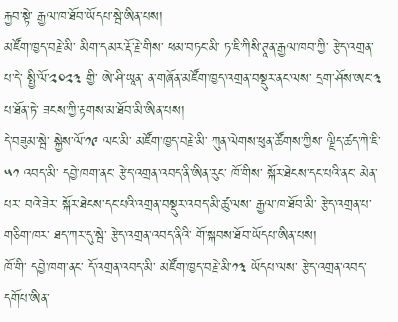རྐྱབ་སྟེ་ རྒྱལ་ཁ་ཐོབ་ཡོདཔ་སྦེ་ཨིན་པས།
མཛོག་ཁྱད་བརྗེ་མི་ མིག་དམར་རྡོ་རྗེ་གིས་ ཕམ་བཏང་མི་ ཏ་ཇི་ཀིསི་ཊཱན་རྒྱལ་ཁབ་ཀྱི་ རྩེད་འགྲན་པ་དེ་ སྤྱི་ལོ་༢༠༢༣ གྱི་ ཨེ་ཤི་ཡཱན་ ན་གཞོན་མཛོག་ཁྱད་འགྲན་བསྡུར་ནང་ལས་ དྲག་ཤོས་ཨང་༣ པ་ཐོན་ཏེ་ ཟངས་ཀྱི་རྟགས་མ་ཐོབ་མི་ཨིན་པས།
དེ་བཟུམ་སྦེ་ སྐྱེས་ལོ་༡༩ ལང་མི་ མཛོག་ཁྱད་བརྗེ་མི་ ཀུན་ལེགས་ཕུན་ཚོགས་ཀྱིས་ ལྗིད་ཚད་ཀེ་ཇི་༥༡ འབད་མི་ དབྱེ་ཁག་ནང་ རྩེད་འགྲན་འབད་ནི་ཨིན་རུང་ ཁོ་གིས་ སྐོར་ཐེངས་དང་པའི་ནང་ མེན་པར་ བའེ་ཟེར་ སྐོར་ཐེངས་དང་པའི་འགྲན་བསྡུར་འབད་མི་ཚུ་ལས་ རྒྱལ་ཁ་ཐོབ་མི་ རྩེད་འགྲན་པ་གཅིག་ཁར་ ཐད་ཀར་དུ་སྦེ་ རྩེད་འགྲན་འབད་ནིའི་ གོ་སྐབས་ཐོབ་ཡོདཔ་ཨིན་པས།
ཁོ་གི་ དབྱེ་ཁག་ནང་ དོ་འགྲན་འབད་མི་ མཛོག་ཁྱད་བརྗེ་མི་༡༣ ཡོདཔ་ལས་ རྩེད་འགྲན་འབད་དགོཔ་ཨིན་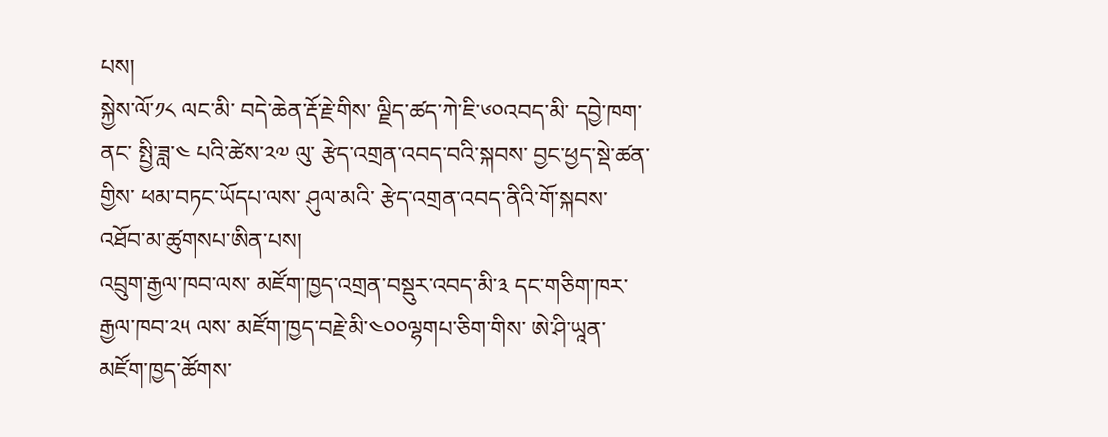པས།
སྐྱེས་ལོ་༡༨ ལང་མི་ བདེ་ཆེན་རྡོ་རྗེ་གིས་ ལྗིད་ཚད་ཀེ་ཇི་༦༠འབད་མི་ དབྱེ་ཁག་ནང་ སྤྱི་ཟླ་༤ པའི་ཚེས་༢༧ ལུ་ རྩེད་འགྲན་འབད་བའི་སྐབས་ བྱང་ཕྱད་སྡེ་ཚན་གྱིས་ ཕམ་བཏང་ཡོདཔ་ལས་ ཤུལ་མའི་ རྩེད་འགྲན་འབད་ནིའི་གོ་སྐབས་ འཐོབ་མ་ཚུགསཔ་ཨིན་པས།
འབྲུག་རྒྱལ་ཁབ་ལས་ མཛོག་ཁྱད་འགྲན་བསྡུར་འབད་མི་༣ དང་གཅིག་ཁར་ རྒྱལ་ཁབ་༢༥ ལས་ མཛོག་ཁྱད་བརྗེ་མི་༤༠༠ལྷགཔ་ཅིག་གིས་ ཨེ་ཤི་ཡཱན་མཛོག་ཁྱད་ཚོགས་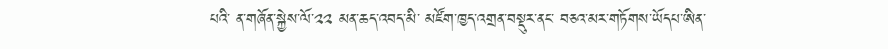པའི་ ན་གཞོན་སྐྱེས་ལོ་༢༢ མན་ཆད་འབད་མི་ མཛོག་ཁྱད་འགྲན་བསྡུར་ནང་ བཅའ་མར་གཏོགས་ཡོདཔ་ཨིན་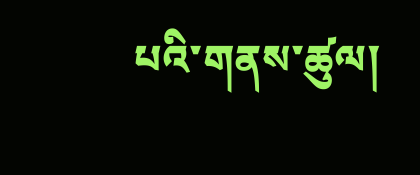པའི་གནས་ཚུལ།